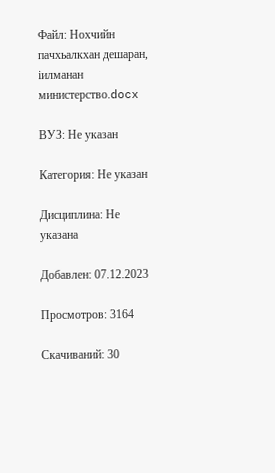Файл: Нохчийн пачхьалкхан дешаран, iилманан министерство.docx

ВУЗ: Не указан

Категория: Не указан

Дисциплина: Не указана

Добавлен: 07.12.2023

Просмотров: 3164

Скачиваний: 30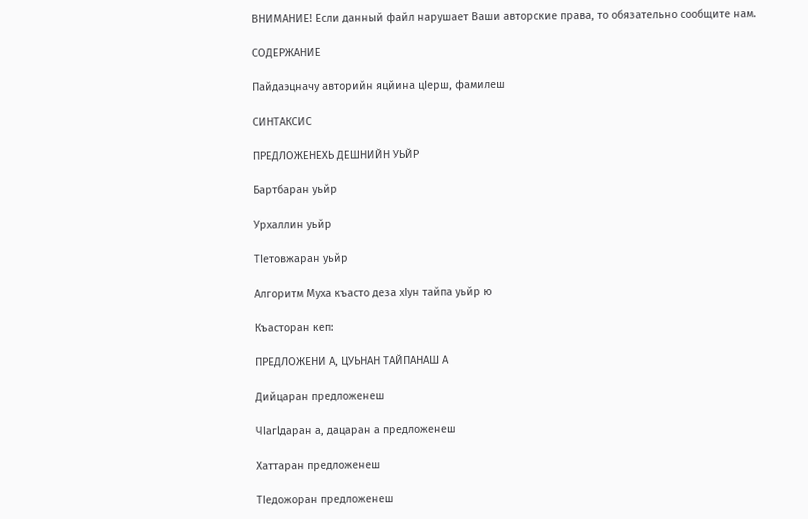ВНИМАНИЕ! Если данный файл нарушает Ваши авторские права, то обязательно сообщите нам.

СОДЕРЖАНИЕ

Пайдаэцначу авторийн яцйина цIерш, фамилеш

СИНТАКСИС

ПРЕДЛОЖЕНЕХЬ ДЕШНИЙН УЬЙР

Бартбаран уьйр

Урхаллин уьйр

ТIетовжаран уьйр

Алгоритм Муха къасто деза хIун тайпа уьйр ю

Къасторан кеп:

ПРЕДЛОЖЕНИ А, ЦУЬНАН ТАЙПАНАШ А

Дийцаран предложенеш

ЧIaгlдаран а, дацаран а предложенеш

Хаттаран предложенеш

ТIедожоран предложенеш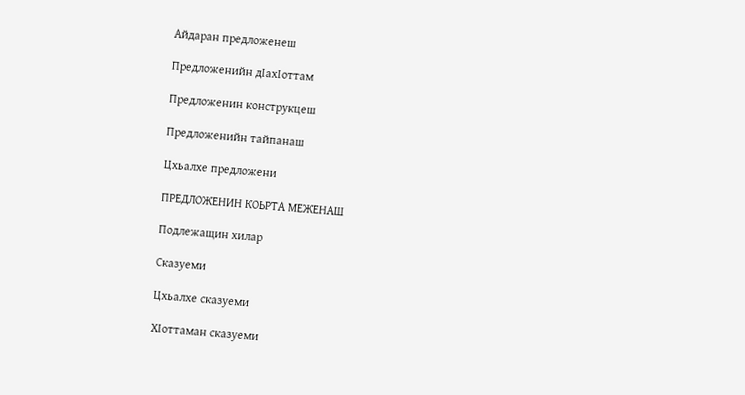Айдаран предложенеш

Предложенийн дIахIоттам

Предложенин конструкцеш

Предложенийн тайпанаш

Цхьалхе предложени

ПРЕДЛОЖЕНИН КОЬРТА МЕЖЕНАШ

Подлежащин хилар

Сказуеми

Цхьалхе сказуеми

ХIоттаман сказуеми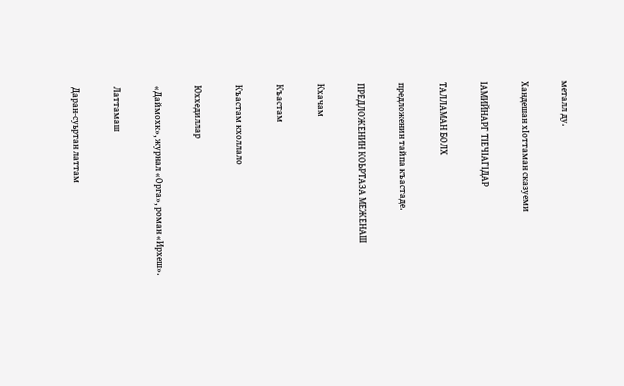металл ду.

Хандешан хIоттаман сказуеми

IАМИЙНАРГ ТIЕЧIАГIДАР

ТАЛЛАМАН БОЛХ

предложенин тайпа къастаде.

ПРЕДЛОЖЕНИН КОЬРТАЗА МЕЖЕНАШ

Кхачам

Къастам

Къастам кхоллало

Юххедиллар

«Даймохк», журнал «Орга», роман «Ирхеш».

Латтамаш

Даран-суьртан латтам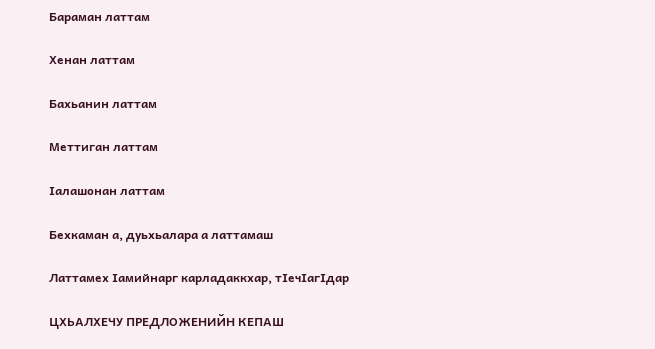Бараман латтам

Хенан латтам

Бахьанин латтам

Меттиган латтам

Iалашонан латтам

Бехкаман а, дуьхьалара а латтамаш

Латтамех Iамийнарг карладаккхар, тIечIагIдар

ЦХЬАЛХЕЧУ ПРЕДЛОЖЕНИЙН КЕПАШ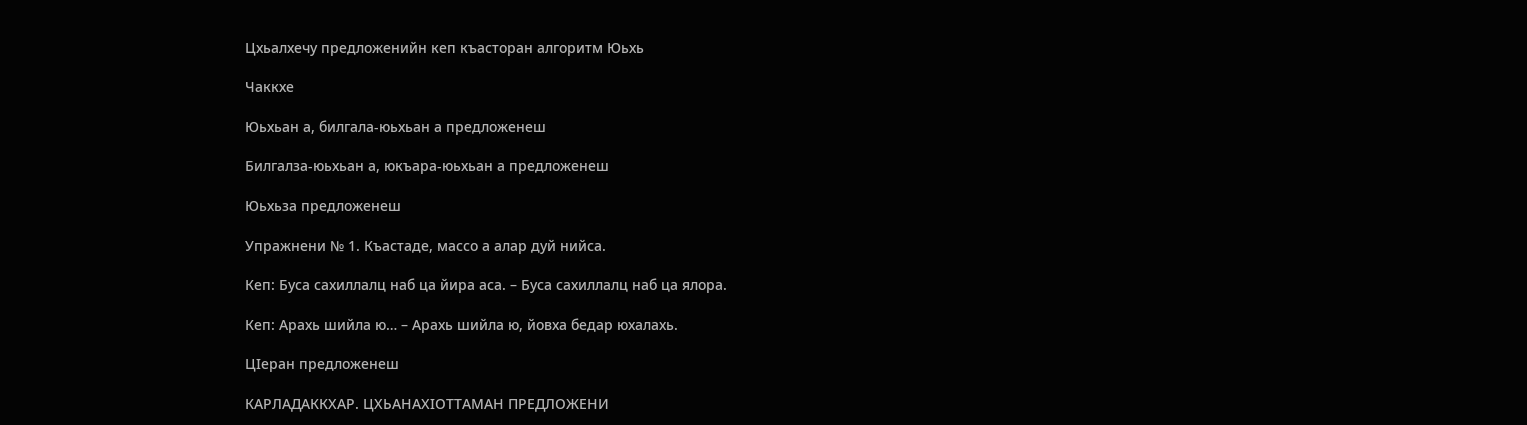Цхьалхечу предложенийн кеп къасторан алгоритм Юьхь

Чаккхе

Юьхьан а, билгала-юьхьан а предложенеш

Билгалза-юьхьан а, юкъара-юьхьан а предложенеш

Юьхьза предложенеш

Упражнени № 1. Къастаде, массо а алар дуй нийса.

Кеп: Буса сахиллалц наб ца йира аса. – Буса сахиллалц наб ца ялора.

Кеп: Арахь шийла ю… – Арахь шийла ю, йовха бедар юхалахь.

ЦIеран предложенеш

КАРЛАДАККХАР. ЦХЬАНАХIОТТАМАН ПРЕДЛОЖЕНИ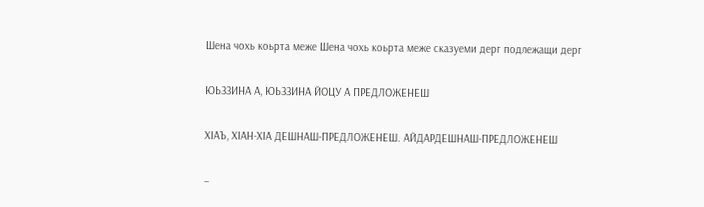Шена чохь коьрта меже Шена чохь коьрта меже сказуеми дерг подлежащи дерг

ЮЬЗЗИНА А, ЮЬЗЗИНА ЙОЦУ А ПРЕДЛОЖЕНЕШ

ХIАЪ, ХIАН-ХIА ДЕШНАШ-ПРЕДЛОЖЕНЕШ. АЙДАРДЕШНАШ-ПРЕДЛОЖЕНЕШ

–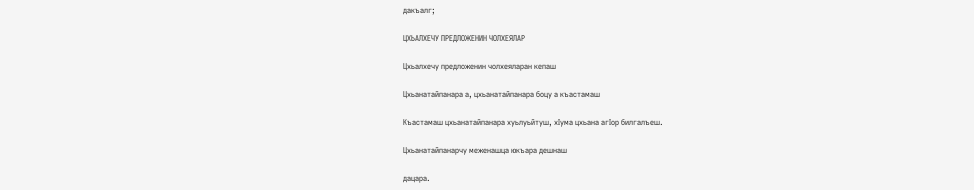дакъалг;

ЦХЬАЛХЕЧУ ПРЕДЛОЖЕНИН ЧОЛХЕЯЛАР

Цхьалхечу предложенин чолхеяларан кепаш

Цхьанатайпанара а, цхьанатайпанара боцу а къастамаш

Къастамаш цхьанатайпанара хуьлуьйтуш, хIума цхьана агIор билгалъеш.

Цхьанатайпанарчу меженашца юкъара дешнаш

дацара.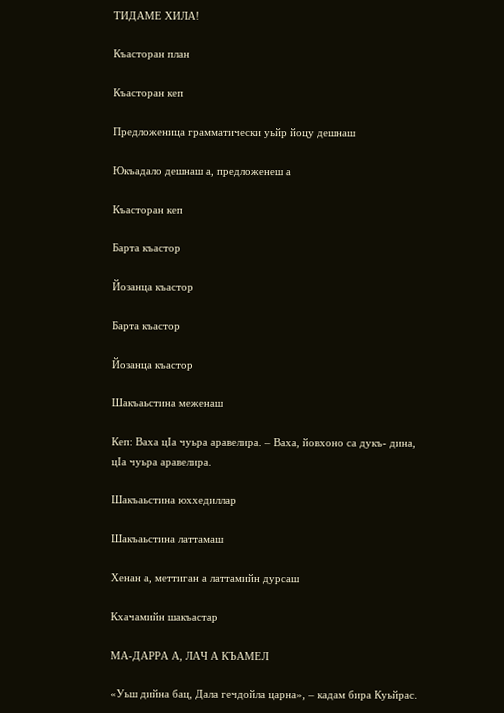ТИДАМЕ ХИЛА!

Къасторан план

Къасторан кеп

Предложеница грамматически уьйр йоцу дешнаш

Юкъадало дешнаш а, предложенеш а

Къасторан кеп

Барта къастор

Йозанца къастор

Барта къастор

Йозанца къастор

Шакъаьстина меженаш

Кеп: Ваха цIа чуьра аравелира. – Ваха, йовхоно са дукъ- дина, цIа чуьра аравелира.

Шакъаьстина юххедиллар

Шакъаьстина латтамаш

Хенан а, меттиган а латтамийн дурсаш

Кхачамийн шакъастар

МА-ДАРРА А, ЛАЧ А КЪАМЕЛ

«Уьш дийна бац, Дала гечдойла царна», – кадам бира Куьйрас.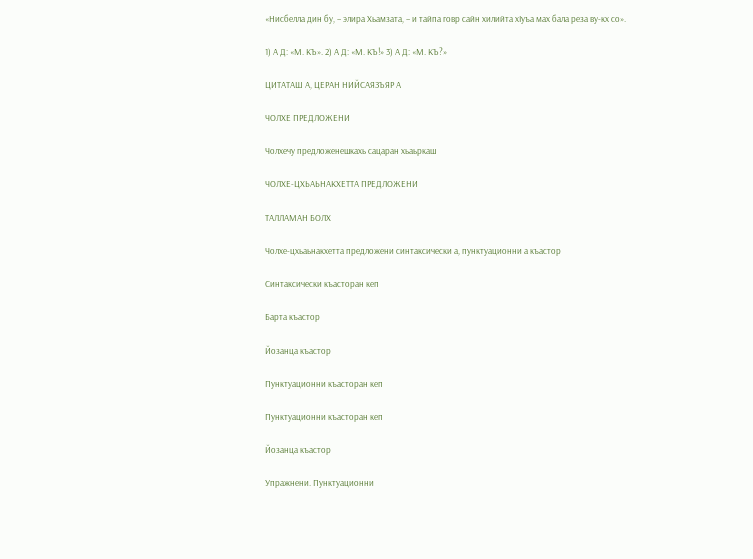«Нисбелла дин бу, – элира Хьамзата, – и тайпа говр сайн хилийта хIуъа мах бала реза ву-кх со».

1) А Д: «М. КЪ». 2) А Д: «М. КЪ!» 3) А Д: «М. КЪ?»

ЦИТАТАШ А, ЦЕРАН НИЙСАЯЗЪЯР А

ЧОЛХЕ ПРЕДЛОЖЕНИ

Чолхечу предложенешкахь сацаран хьаьркаш

ЧОЛХЕ-ЦХЬАЬНАКХЕТТА ПРЕДЛОЖЕНИ

ТАЛЛАМАН БОЛХ

Чолхе-цхьаьнакхетта предложени синтаксически а, пунктуационни а къастор

Синтаксически къасторан кеп

Барта къастор

Йозанца къастор

Пунктуационни къасторан кеп

Пунктуационни къасторан кеп

Йозанца къастор

Упражнени. Пунктуационни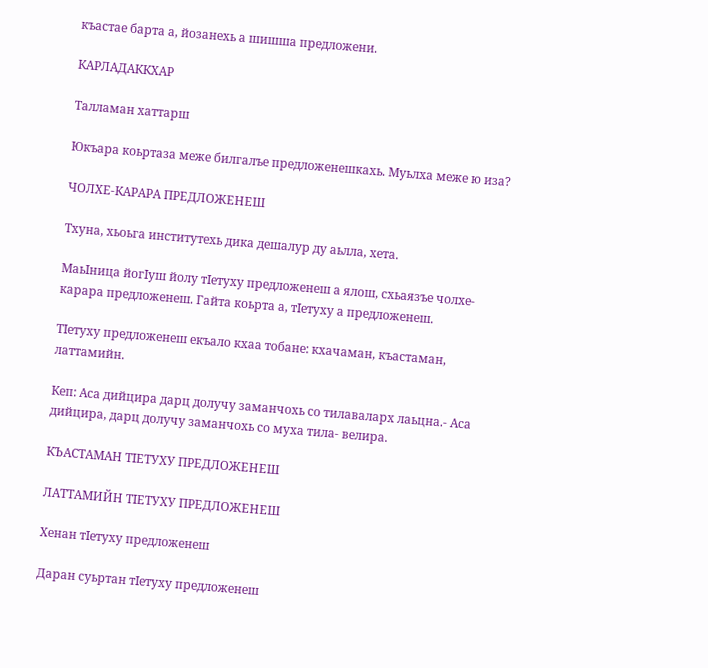къастае барта а, йозанехь а шишша предложени.

КАРЛАДАККХАР

Талламан хаттарш

Юкъара коьртаза меже билгалъе предложенешкахь. Муьлха меже ю иза?

ЧОЛХЕ-КАРАРА ПРЕДЛОЖЕНЕШ

Тхуна, хьоьга институтехь дика дешалур ду аьлла, хета.

МаьIница йогIуш йолу тIетуху предложенеш а ялош, схьаязъе чолхе-карара предложенеш. Гайта коьрта а, тIетуху а предложенеш.

ТIетуху предложенеш екъало кхаа тобане: кхачаман, къастаман, латтамийн.

Кеп: Аса дийцира дарц долучу заманчохь со тилаваларх лаьцна.- Аса дийцира, дарц долучу заманчохь со муха тила- велира.

КЪАСТАМАН ТIЕТУХУ ПРЕДЛОЖЕНЕШ

ЛАТТАМИЙН ТIЕТУХУ ПРЕДЛОЖЕНЕШ

Хенан тIетуху предложенеш

Даран суьртан тIетуху предложенеш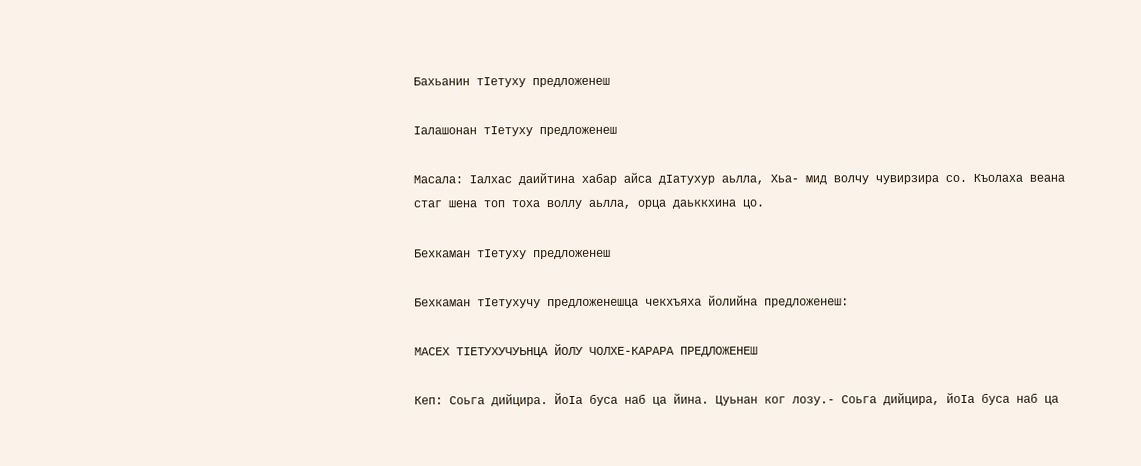Бахьанин тIетуху предложенеш

Iалашонан тIетуху предложенеш

Масала: Iалхас даийтина хабар айса дIатухур аьлла, Хьа- мид волчу чувирзира со. Къолаха веана стаг шена топ тоха воллу аьлла, орца даьккхина цо.

Бехкаман тIетуху предложенеш

Бехкаман тIетухучу предложенешца чекхъяха йолийна предложенеш:

МАСЕХ ТIЕТУХУЧУЬНЦА ЙОЛУ ЧОЛХЕ-КАРАРА ПРЕДЛОЖЕНЕШ

Кеп: Соьга дийцира. ЙоIа буса наб ца йина. Цуьнан ког лозу.- Соьга дийцира, йоIа буса наб ца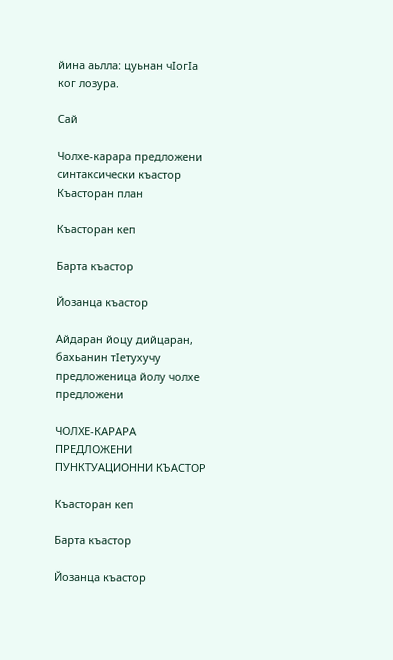йина аьлла: цуьнан чIогIа ког лозура.

Сай

Чолхе-карара предложени синтаксически къастор Къасторан план

Къасторан кеп

Барта къастор

Йозанца къастор

Айдаран йоцу дийцаран, бахьанин тIетухучу предложеница йолу чолхе предложени

ЧОЛХЕ-КАРАРА ПРЕДЛОЖЕНИ ПУНКТУАЦИОННИ КЪАСТОР

Къасторан кеп

Барта къастор

Йозанца къастор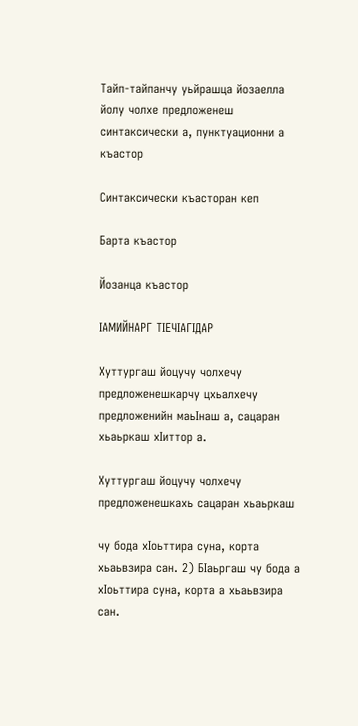Тайп-тайпанчу уьйрашца йозаелла йолу чолхе предложенеш синтаксически а, пунктуационни а къастор

Синтаксически къасторан кеп

Барта къастор

Йозанца къастор

IАМИЙНАРГ ТIЕЧIАГIДАР

Хуттургаш йоцучу чолхечу предложенешкарчу цхьалхечу предложенийн маьIнаш а, сацаран хьаьркаш хIиттор а.

Хуттургаш йоцучу чолхечу предложенешкахь сацаран хьаьркаш

чу бода хIоьттира суна, корта хьаьвзира сан. 2) БIаьргаш чу бода а хIоьттира суна, корта а хьаьвзира сан.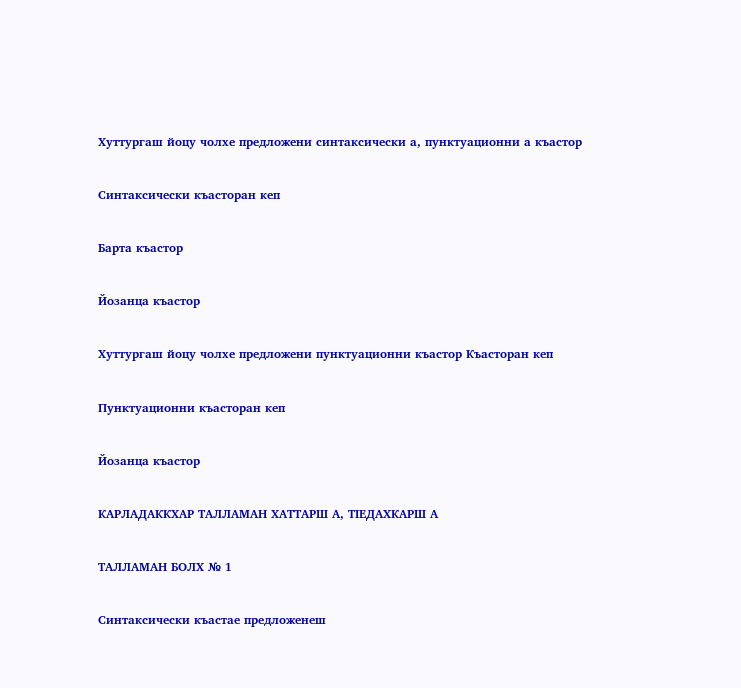Хуттургаш йоцу чолхе предложени синтаксически а, пунктуационни а къастор

Синтаксически къасторан кеп

Барта къастор

Йозанца къастор

Хуттургаш йоцу чолхе предложени пунктуационни къастор Къасторан кеп

Пунктуационни къасторан кеп

Йозанца къастор

КАРЛАДАККХАР ТАЛЛАМАН ХАТТАРШ А, ТIЕДАХКАРШ А

ТАЛЛАМАН БОЛХ № 1

Синтаксически къастае предложенеш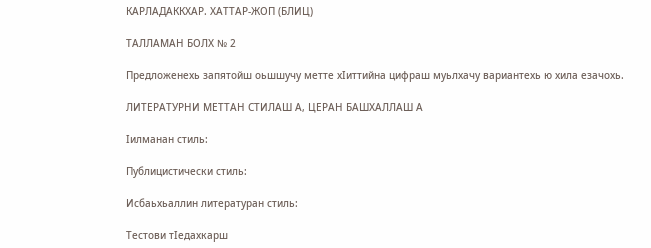КАРЛАДАККХАР. ХАТТАР-ЖОП (БЛИЦ)

ТАЛЛАМАН БОЛХ № 2

Предложенехь запятойш оьшшучу метте хIиттийна цифраш муьлхачу вариантехь ю хила езачохь.

ЛИТЕРАТУРНИ МЕТТАН СТИЛАШ А, ЦЕРАН БАШХАЛЛАШ А

Iилманан стиль:

Публицистически стиль:

Исбаьхьаллин литературан стиль:

Тестови тIедахкарш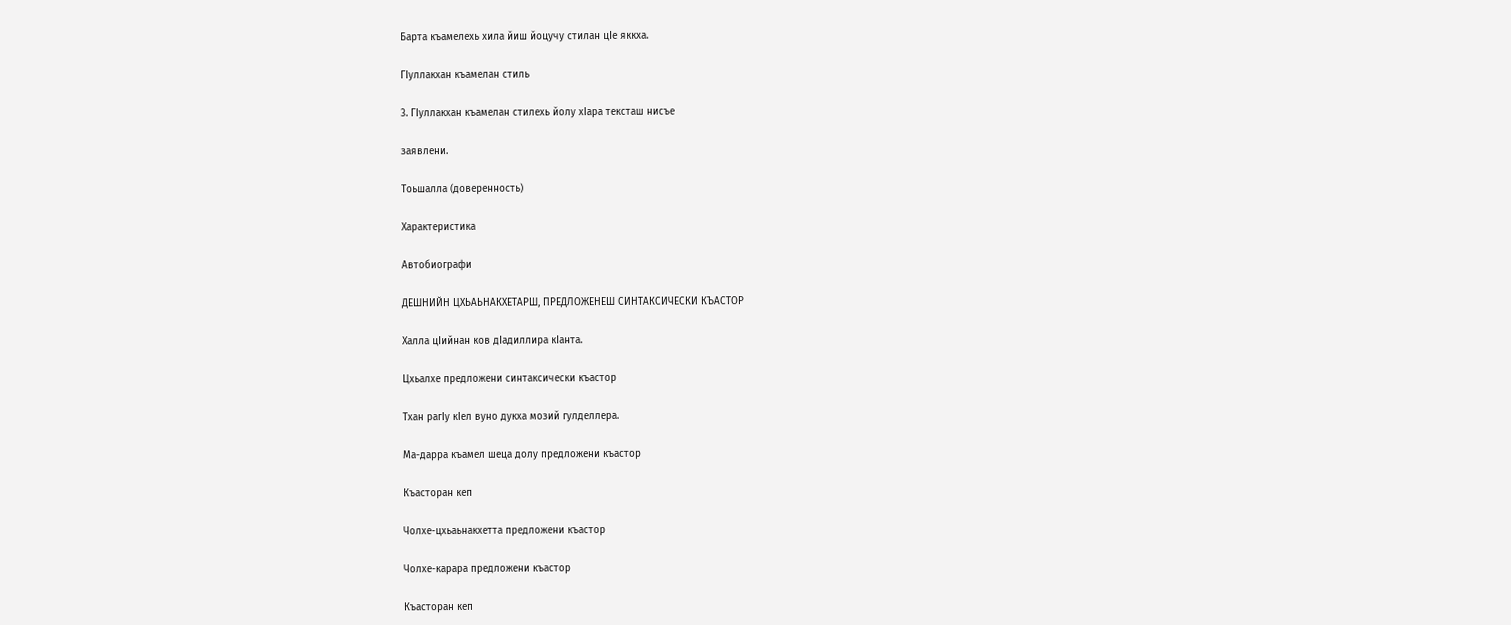Барта къамелехь хила йиш йоцучу стилан цIе яккха.

ГIуллакхан къамелан стиль

3. ГIуллакхан къамелан стилехь йолу хIара тексташ нисъе

заявлени.

Тоьшалла (доверенность)

Характеристика

Автобиографи

ДЕШНИЙН ЦХЬАЬНАКХЕТАРШ, ПРЕДЛОЖЕНЕШ СИНТАКСИЧЕСКИ КЪАСТОР

Халла цIийнан ков дIадиллира кIанта.

Цхьалхе предложени синтаксически къастор

Тхан рагIу кIел вуно дукха мозий гулделлера.

Ма-дарра къамел шеца долу предложени къастор

Къасторан кеп

Чолхе-цхьаьнакхетта предложени къастор

Чолхе-карара предложени къастор

Къасторан кеп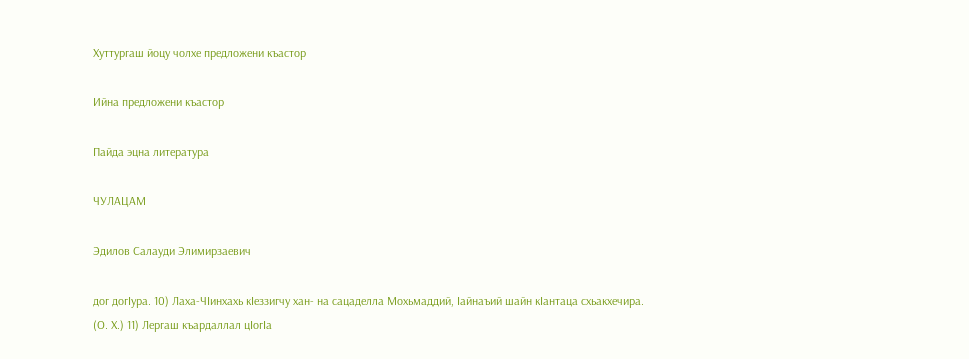Хуттургаш йоцу чолхе предложени къастор

Ийна предложени къастор

Пайда эцна литература

ЧУЛАЦАМ

Эдилов Салауди Элимирзаевич

дог догIура. 10) Лаха-ЧIинхахь кIеззигчу хан- на сацаделла Мохьмаддий, Iайнаъий шайн кIантаца схьакхечира. (О. Х.) 11) Лергаш къардаллал цIогIа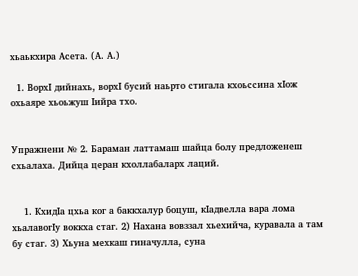хьаькхира Асета. (А. А.)

  1. ВорхI дийнахь, ворхI бусий наьрто стигала кхоьссина хIож охьаяре хьоьжуш Iийра тхо.


Упражнени № 2. Бараман латтамаш шайца болу предложенеш схьалаха. Дийца церан кхоллабаларх лаций.


    1. КхидIа цхьа ког а баккхалур боцуш, кIадвелла вара лома хьалавогIу воккха стаг. 2) Нахана вовззал хьехийча, куравала а там бу стаг. 3) Хьуна мехкаш гиначулла, суна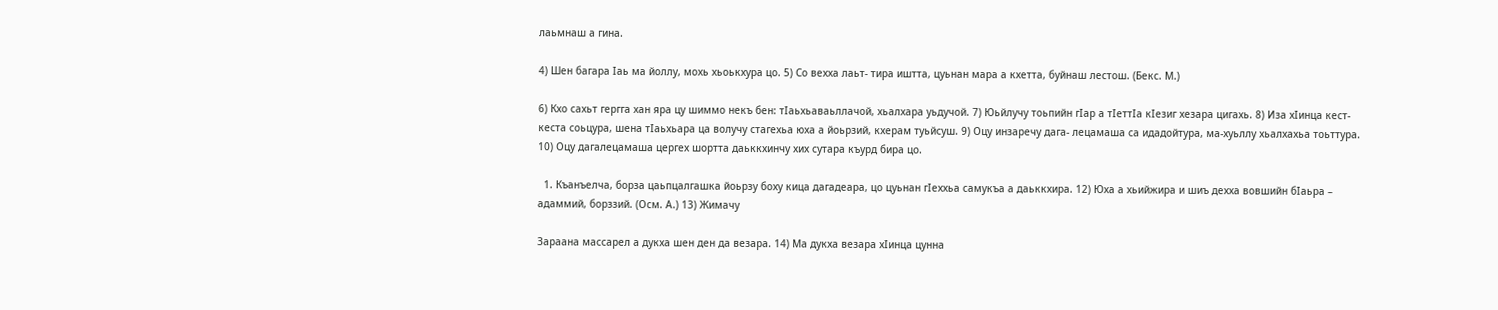лаьмнаш а гина.

4) Шен багара Iаь ма йоллу, мохь хьоькхура цо. 5) Со вехха лаьт- тира иштта, цуьнан мара а кхетта, буйнаш лестош. (Бекс. М.)

6) Кхо сахьт гергга хан яра цу шиммо некъ бен: тIаьхьаваьллачой, хьалхара уьдучой. 7) Юьйлучу тоьпийн гIар а тIеттIа кIезиг хезара цигахь. 8) Иза хIинца кест-кеста соьцура, шена тIаьхьара ца волучу стагехьа юха а йоьрзий, кхерам туьйсуш. 9) Оцу инзаречу дага- лецамаша са идадойтура, ма-хуьллу хьалхахьа тоьттура. 10) Оцу дагалецамаша цергех шортта даьккхинчу хих сутара къурд бира цо.

  1. Къанъелча, борза цаьпцалгашка йоьрзу боху кица дагадеара, цо цуьнан гIеххьа самукъа а даьккхира. 12) Юха а хьийжира и шиъ дехха вовшийн бIаьра – адаммий, борззий. (Осм. А.) 13) Жимачу

Зараана массарел а дукха шен ден да везара. 14) Ма дукха везара хIинца цунна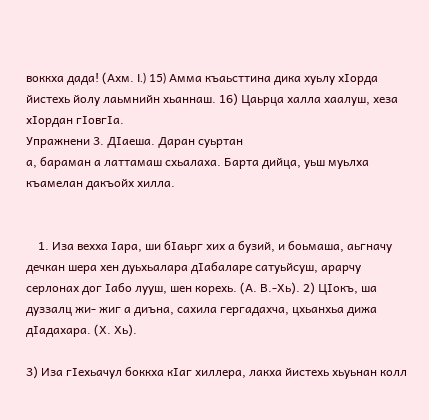воккха дада! (Ахм. I.) 15) Амма къаьсттина дика хуьлу хIорда йистехь йолу лаьмнийн хьаннаш. 16) Цаьрца халла хаалуш, хеза хIордан гIовгIа.
Упражнени 3. ДIаеша. Даран суьртан
а, бараман а латтамаш схьалаха. Барта дийца, уьш муьлха къамелан дакъойх хилла.


    1. Иза вехха Iара, ши бIаьрг хих а бузий, и боьмаша, аьгначу дечкан шера хен дуьхьалара дIабаларе сатуьйсуш, арарчу серлонах дог Iабо лууш, шен корехь. (А. В.-Хь). 2) ЦIокъ, ша дуззалц жи- жиг а диъна, сахила гергадахча, цхьанхьа дижа дIадахара. (Х. Хь).

3) Иза гIехьачул боккха кIаг хиллера, лакха йистехь хьуьнан колл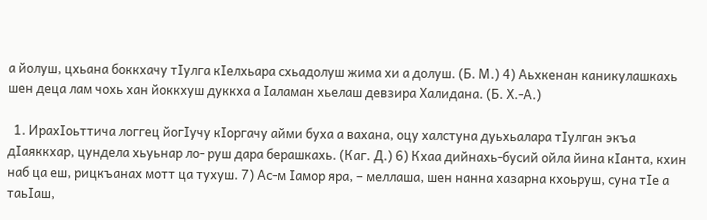а йолуш, цхьана боккхачу тIулга кIелхьара схьадолуш жима хи а долуш. (Б. М.) 4) Аьхкенан каникулашкахь шен деца лам чохь хан йоккхуш дуккха а Iаламан хьелаш девзира Халидана. (Б. Х.-А.)

  1. ИрахIоьттича логгец йогIучу кIоргачу айми буха а вахана, оцу халстуна дуьхьалара тIулган экъа дIаяккхар, цундела хьуьнар ло- руш дара берашкахь. (Каг. Д.) 6) Кхаа дийнахь-бусий ойла йина кIанта, кхин наб ца еш, рицкъанах мотт ца тухуш. 7) Ас-м Iамор яра, – меллаша, шен нанна хазарна кхоьруш, суна тIе а таьIаш,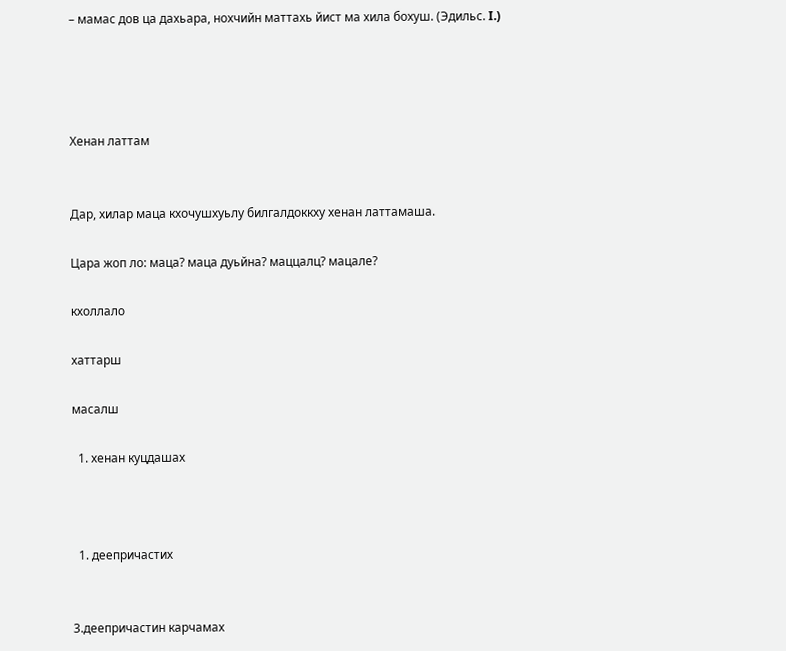– мамас дов ца дахьара, нохчийн маттахь йист ма хила бохуш. (Эдильс. I.)




Хенан латтам


Дар, хилар маца кхочушхуьлу билгалдоккху хенан латтамаша.

Цара жоп ло: маца? маца дуьйна? маццалц? мацале?

кхоллало

хаттарш

масалш

  1. хенан куцдашах



  1. деепричастих


3.деепричастин карчамах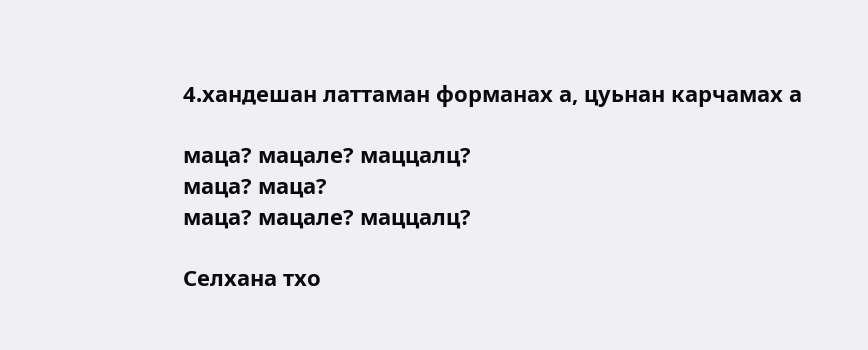4.хандешан латтаман форманах а, цуьнан карчамах а

маца? мацале? маццалц?
маца? маца?
маца? мацале? маццалц?

Селхана тхо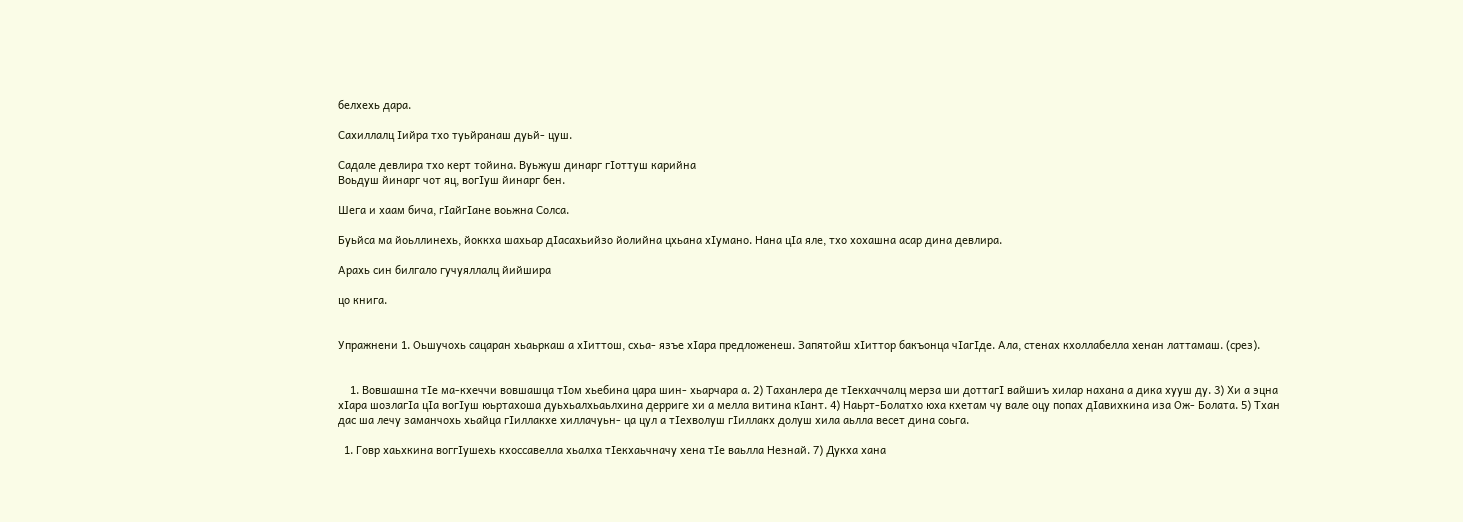белхехь дара.

Сахиллалц Iийра тхо туьйранаш дуьй- цуш.

Садале девлира тхо керт тойина. Вуьжуш динарг гIоттуш карийна
Воьдуш йинарг чот яц, вогIуш йинарг бен.

Шега и хаам бича, гIайгIане воьжна Солса.

Буьйса ма йоьллинехь, йоккха шахьар дIасахьийзо йолийна цхьана хIумано. Нана цIа яле, тхо хохашна асар дина девлира.

Арахь син билгало гучуяллалц йийшира

цо книга.


Упражнени 1. Оьшучохь сацаран хьаьркаш а хIиттош, схьа- язъе хIара предложенеш. Запятойш хIиттор бакъонца чIагIде. Ала, стенах кхоллабелла хенан латтамаш. (срез).


    1. Вовшашна тIе ма-кхеччи вовшашца тIом хьебина цара шин- хьарчара а. 2) Таханлера де тIекхаччалц мерза ши доттагI вайшиъ хилар нахана а дика хууш ду. 3) Хи а эцна хIара шозлагIа цIа вогIуш юьртахоша дуьхьалхьаьлхина дерриге хи а мелла витина кIант. 4) Наьрт-Болатхо юха кхетам чу вале оцу попах дIавихкина иза Ож- Болата. 5) Тхан дас ша лечу заманчохь хьайца гIиллакхе хиллачуьн- ца цул а тIехволуш гIиллакх долуш хила аьлла весет дина соьга.

  1. Говр хаьхкина воггIушехь кхоссавелла хьалха тIекхаьчначу хена тIе ваьлла Незнай. 7) Дукха хана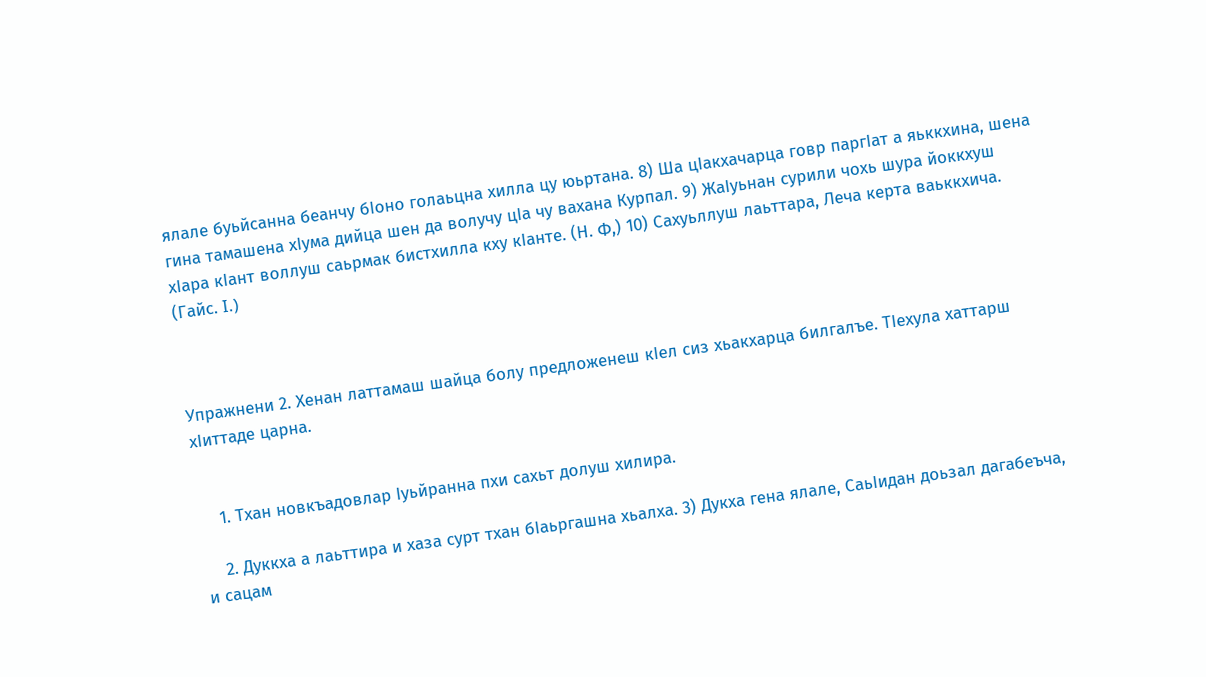ялале буьйсанна беанчу бIоно голаьцна хилла цу юьртана. 8) Ша цIакхачарца говр паргIат а яьккхина, шена гина тамашена хIума дийца шен да волучу цIа чу вахана Курпал. 9) ЖаIуьнан сурили чохь шура йоккхуш хIара кIант воллуш саьрмак бистхилла кху кIанте. (Н. Ф,) 10) Сахуьллуш лаьттара, Леча керта ваьккхича. (Гайс. I.)



Упражнени 2. Хенан латтамаш шайца болу предложенеш кIел сиз хьакхарца билгалъе. ТIехула хаттарш хIиттаде царна.


    1. Тхан новкъадовлар Iуьйранна пхи сахьт долуш хилира.

    2. Дуккха а лаьттира и хаза сурт тхан бIаьргашна хьалха. 3) Дукха гена ялале, СаьIидан доьзал дагабеъча, и сацам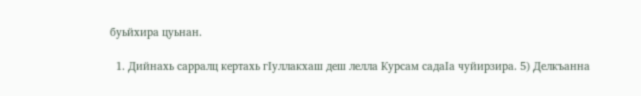буьйхира цуьнан.

  1. Дийнахь сарралц кертахь гIуллакхаш деш лелла Курсам садаIа чуйирзира. 5) Делкъанна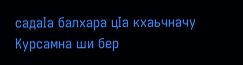садаIа балхара цIа кхаьчначу Курсамна ши бер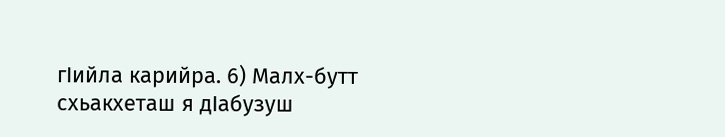гIийла карийра. 6) Малх-бутт схьакхеташ я дIабузуш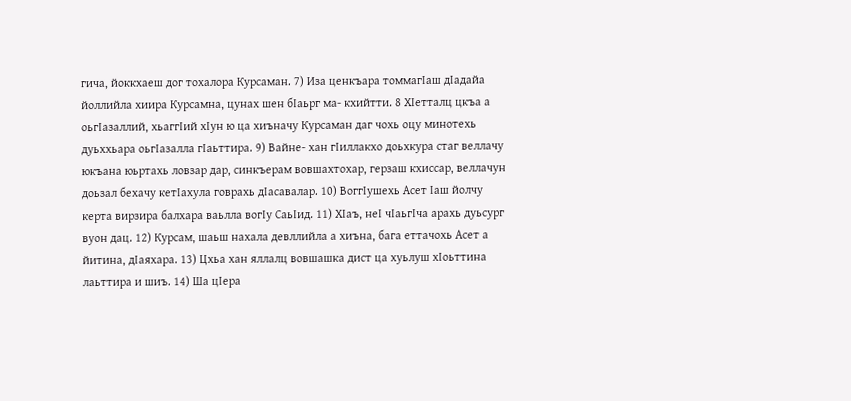гича, йоккхаеш дог тохалора Курсаман. 7) Иза ценкъара томмагIаш дIадайа йоллийла хиира Курсамна, цунах шен бIаьрг ма- кхийтти. 8 ХIетталц цкъа а оьгIазаллий, хьаггIий хIун ю ца хиъначу Курсаман даг чохь оцу минотехь дуьххьара оьгIазалла гIаьттира. 9) Вайне- хан гIиллакхо доьхкура стаг веллачу юкъана юьртахь ловзар дар, синкъерам вовшахтохар, герзаш кхиссар, веллачун доьзал бехачу кетIахула говрахь дIасавалар. 10) ВоггIушехь Асет Iаш йолчу керта вирзира балхара ваьлла вогIу СаьIид. 11) ХIаъ, неI чIаьгIча арахь дуьсург вуон дац. 12) Курсам, шаьш нахала девллийла а хиъна, бага еттачохь Асет а йитина, дIаяхара. 13) Цхьа хан яллалц вовшашка дист ца хуьлуш хIоьттина лаьттира и шиъ. 14) Ша цIера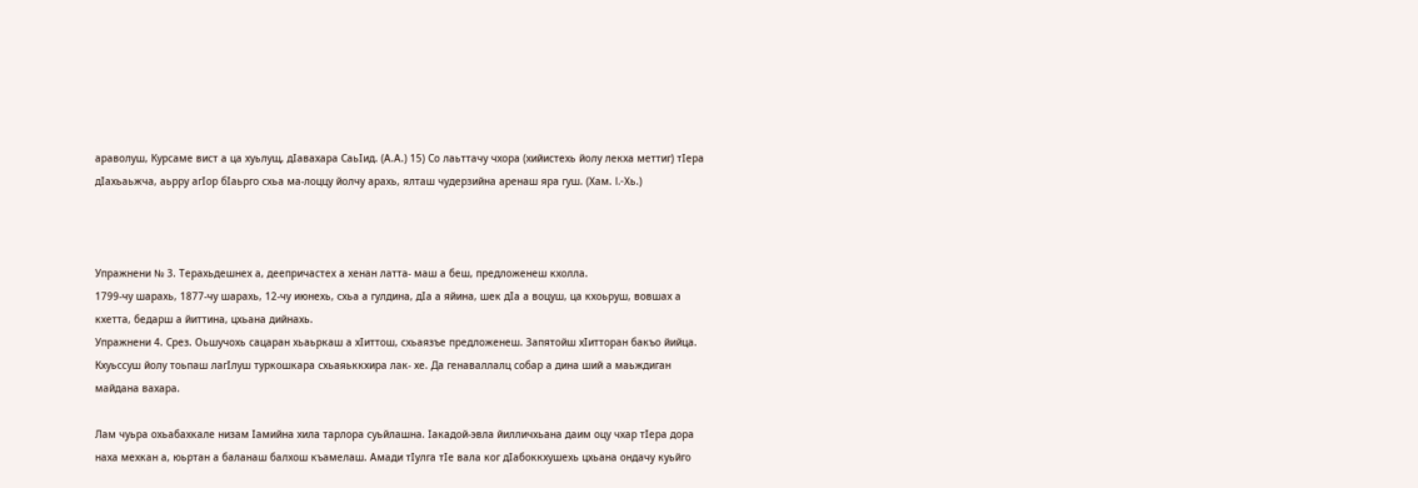араволуш, Курсаме вист а ца хуьлущ, дIавахара СаьIид. (А.А.) 15) Со лаьттачу чхора (хийистехь йолу лекха меттиг) тIера дIахьаьжча, аьрру агIор бIаьрго схьа ма-лоццу йолчу арахь, ялташ чудерзийна аренаш яра гуш. (Хам. I.-Хь.)



Упражнени № 3. Терахьдешнех а, деепричастех а хенан латта- маш а беш, предложенеш кхолла.
1799-чу шарахь, 1877-чу шарахь, 12-чу июнехь, схьа а гулдина, дIа а яйина, шек дIа а воцуш, ца кхоьруш, вовшах а кхетта, бедарш а йиттина, цхьана дийнахь.
Упражнени 4. Срез. Оьшучохь сацаран хьаьркаш а хIиттош, схьаязъе предложенеш. Запятойш хIитторан бакъо йийца.
Кхуьссуш йолу тоьпаш лагIлуш туркошкара схьаяьккхира лак- хе. Да генаваллалц собар а дина ший а маьждиган майдана вахара.

Лам чуьра охьабахкале низам Iамийна хила тарлора суьйлашна. Iакадой-эвла йилличхьана даим оцу чхар тIера дора наха мехкан а, юьртан а баланаш балхош къамелаш. Амади тIулга тIе вала ког дIабоккхушехь цхьана ондачу куьйго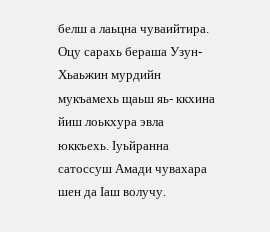белш а лаьцна чуваийтира. Оцу сарахь бераша Узун-Хьаьжин мурдийн мукъамехь щаьш яь- ккхина йиш лоькхура эвла юккъехь. Iуьйранна сатоссуш Амади чувахара шен да Iаш волучу.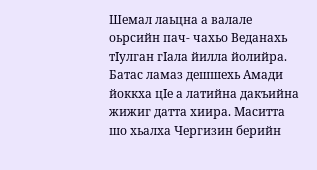Шемал лаьцна а валале оьрсийн пач- чахьо Веданахь тIулган гIала йилла йолийра. Батас ламаз дешшехь Амади йоккха цIе а латийна дакъийна жижиг датта хиира. Маситта шо хьалха Чергизин берийн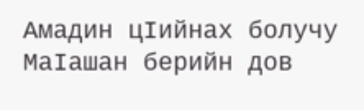Амадин цIийнах болучу МаIашан берийн дов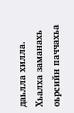даьлла хилла. Хьалха заманахь оьрсийн паччахьа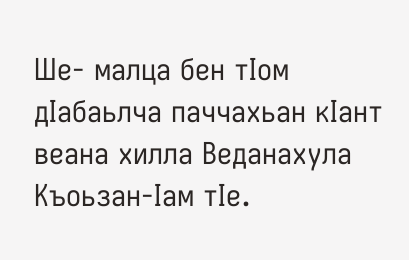Ше- малца бен тIом дIабаьлча паччахьан кIант веана хилла Веданахула Къоьзан-Iам тIе.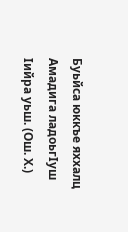Буьйса юккъе яххалц Амадига ладоьгIуш Iийра уьш. (Ош. Х.)